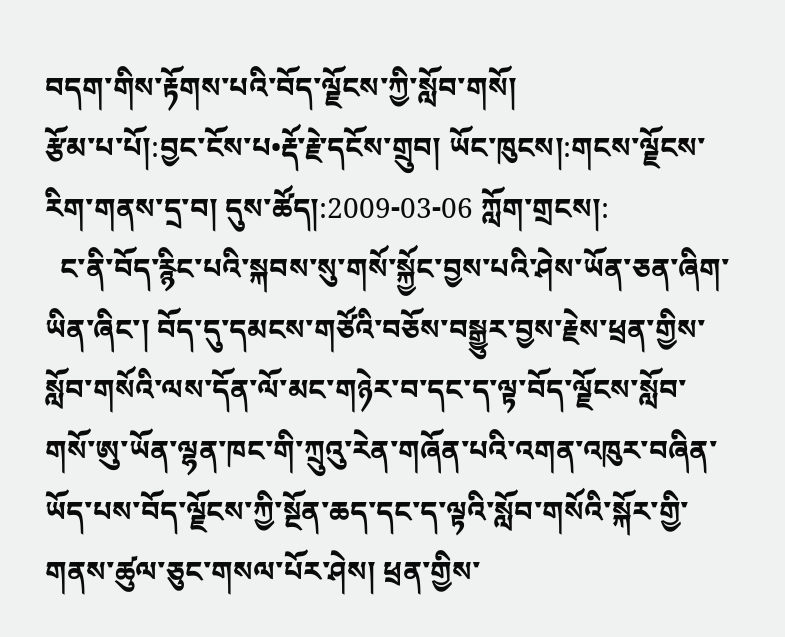བདག་གིས་རྟོགས་པའི་བོད་ལྗོངས་ཀྱི་སློབ་གསོ།
རྩོམ་པ་པོ།:བྱང་ངོས་པ•རྡོ་རྗེ་དངོས་གྲུབ། ཡོང་ཁུངས།:གངས་ལྗོངས་རིག་གནས་དྲ་བ། དུས་ཚོད།:2009-03-06 ཀློག་གྲངས།:
  ང་ནི་བོད་རྙིང་པའི་སྐབས་སུ་གསོ་སྐྱོང་བྱས་པའི་ཤེས་ཡོན་ཅན་ཞིག་ཡིན་ཞིང་། བོད་དུ་དམངས་གཙོའི་བཅོས་བསྒྱུར་བྱས་རྗེས་ཕྲན་གྱིས་སློབ་གསོའི་ལས་དོན་ལོ་མང་གཉེར་བ་དང་ད་ལྟ་བོད་ལྗོངས་སློབ་གསོ་ཨུ་ཡོན་ལྷན་ཁང་གི་ཀྲུའུ་རེན་གཞོན་པའི་འགན་འཁུར་བཞིན་ཡོད་པས་བོད་ལྗོངས་ཀྱི་སྔོན་ཆད་དང་ད་ལྟའི་སློབ་གསོའི་སྐོར་གྱི་གནས་ཚུལ་ཅུང་གསལ་པོར་ཤེས། ཕྲན་གྱིས་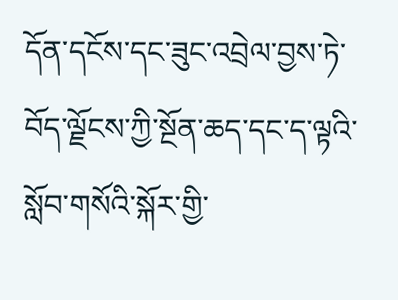དོན་དངོས་དང་ཟུང་འབྲེལ་བྱས་ཏེ་བོད་ལྗོངས་ཀྱི་སྔོན་ཆད་དང་ད་ལྟའི་སློབ་གསོའི་སྐོར་གྱི་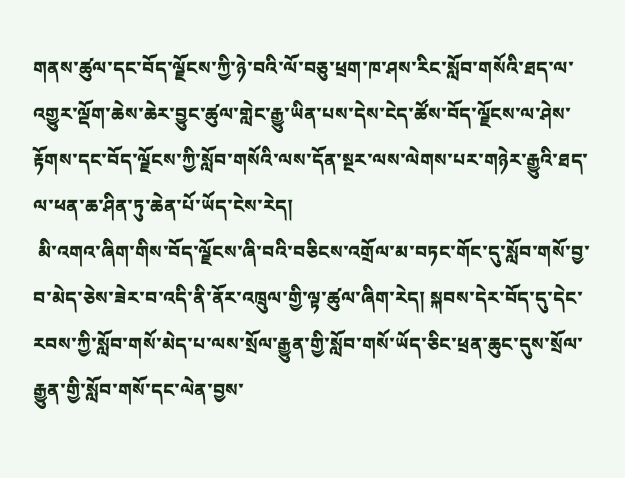གནས་ཚུལ་དང་བོད་ལྗོངས་ཀྱི་ཉེ་བའི་ལོ་བཅུ་ཕྲག་ཁ་ཤས་རིང་སློབ་གསོའི་ཐད་ལ་འགྱུར་ལྡོག་ཆེས་ཆེར་བྱུང་ཚུལ་གླེང་རྒྱུ་ཡིན་པས་དེས་ངེད་ཚོས་བོད་ལྗོངས་ལ་ཤེས་རྟོགས་དང་བོད་ལྗོངས་ཀྱི་སློབ་གསོའི་ལས་དོན་སྔར་ལས་ལེགས་པར་གཉེར་རྒྱུའི་ཐད་ལ་ཕན་ཆ་ཤིན་ཏུ་ཆེན་པོ་ཡོད་ངེས་རེད།
 མི་འགའ་ཞིག་གིས་བོད་ལྗོངས་ཞི་བའི་བཅིངས་འགྲོལ་མ་བཏང་གོང་དུ་སློབ་གསོ་བྱ་བ་མེད་ཅེས་ཟེར་བ་འདི་ནི་ནོར་འཁྲུལ་གྱི་ལྟ་ཚུལ་ཞིག་རེད། སྐབས་དེར་བོད་དུ་དེང་རབས་ཀྱི་སློབ་གསོ་མེད་པ་ལས་སྲོལ་རྒྱུན་གྱི་སློབ་གསོ་ཡོད་ཅིང་ཕྲན་ཆུང་དུས་སྲོལ་རྒྱུན་གྱི་སློབ་གསོ་དང་ལེན་བྱས་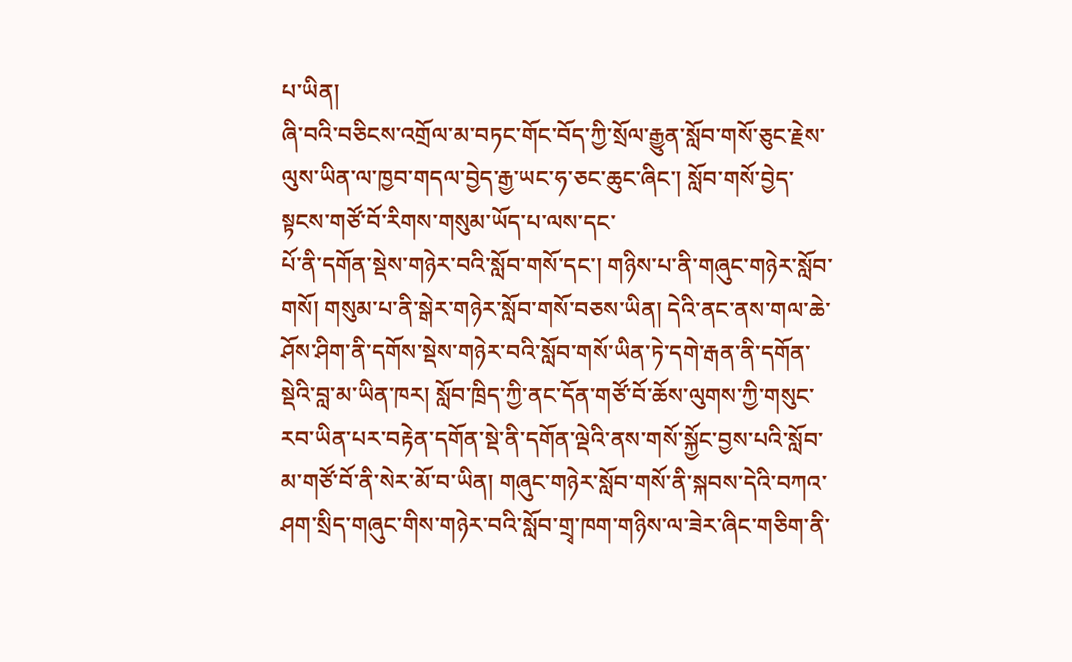པ་ཡིན།
ཞི་བའི་བཅིངས་འགྲོལ་མ་བཏང་གོང་བོད་ཀྱི་སྲོལ་རྒྱུན་སློབ་གསོ་ཅུང་རྗེས་ལུས་ཡིན་ལ་ཁྱབ་གདལ་བྱེད་རྒྱ་ཡང་ཧ་ཅང་ཆུང་ཞིང་། སློབ་གསོ་བྱེད་སྟངས་གཙོ་བོ་རིགས་གསུམ་ཡོད་པ་ལས་དང་
པོ་ནི་དགོན་སྡེས་གཉེར་བའི་སློབ་གསོ་དང་། གཉིས་པ་ནི་གཞུང་གཉེར་སློབ་གསོ། གསུམ་པ་ནི་སྒེར་གཉེར་སློབ་གསོ་བཅས་ཡིན། དེའི་ནང་ནས་གལ་ཆེ་ཤོས་ཤིག་ནི་དགོས་སྡེས་གཉེར་བའི་སློབ་གསོ་ཡིན་ཏེ་དགེ་རྒན་ནི་དགོན་སྡེའི་བླ་མ་ཡིན་ཁར། སློབ་ཁྲིད་ཀྱི་ནང་དོན་གཙོ་བོ་ཆོས་ལུགས་ཀྱི་གསུང་རབ་ཡིན་པར་བརྟེན་དགོན་སྡེ་ནི་དགོན་ལྡེའི་ནས་གསོ་སྐྱོང་བྱས་པའི་སློབ་མ་གཙོ་བོ་ནི་སེར་མོ་བ་ཡིན། གཞུང་གཉེར་སློབ་གསོ་ནི་སྐབས་དེའི་བཀའ་ཤག་སྲིད་གཞུང་གིས་གཉེར་བའི་སློབ་གྲྭ་ཁག་གཉིས་ལ་ཟེར་ཞིང་གཅིག་ནི་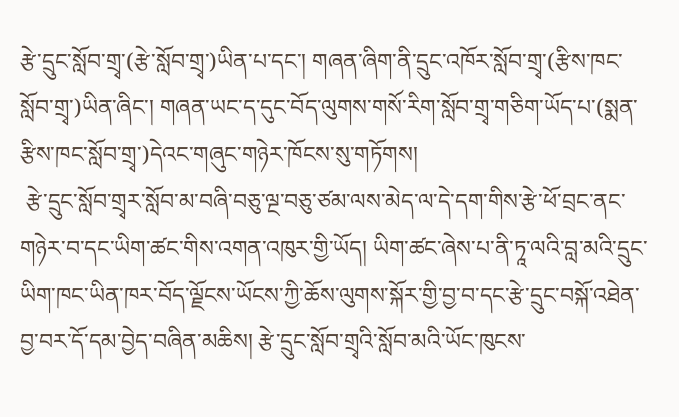རྩེ་དྲུང་སློབ་གྲྭ་(རྩེ་སློབ་གྲྭ་)ཡིན་པ་དང་། གཞན་ཞིག་ནི་དྲུང་འཁོར་སློབ་གྲྭ་(རྩིས་ཁང་སློབ་གྲྭ་)ཡིན་ཞིང་། གཞན་ཡང་ད་དུང་བོད་ལུགས་གསོ་རིག་སློབ་གྲྭ་གཅིག་ཡོད་པ་(སྨན་རྩིས་ཁང་སློབ་གྲྭ་)དེའང་གཞུང་གཉེར་ཁོངས་སུ་གཏོགས།
 རྩེ་དྲུང་སློབ་གྲྭར་སློབ་མ་བཞི་བཅུ་ལྔ་བཅུ་ཙམ་ལས་མེད་ལ་དེ་དག་གིས་རྩེ་ཕོ་བྲང་ནང་གཉེར་བ་དང་ཡིག་ཚང་གིས་འགན་འཁུར་གྱི་ཡོད། ཡིག་ཚང་ཞེས་པ་ནི་ཏཱ་ལའི་བླ་མའི་དྲུང་ཡིག་ཁང་ཡིན་ཁར་བོད་ལྗོངས་ཡོངས་ཀྱི་ཆོས་ལུགས་སྐོར་གྱི་བྱ་བ་དང་རྩེ་དྲུང་བསྐོ་འཐེན་བྱ་བར་དོ་དམ་བྱེད་བཞིན་མཆིས། རྩེ་དྲུང་སློབ་གྲྭའི་སློབ་མའི་ཡོང་ཁུངས་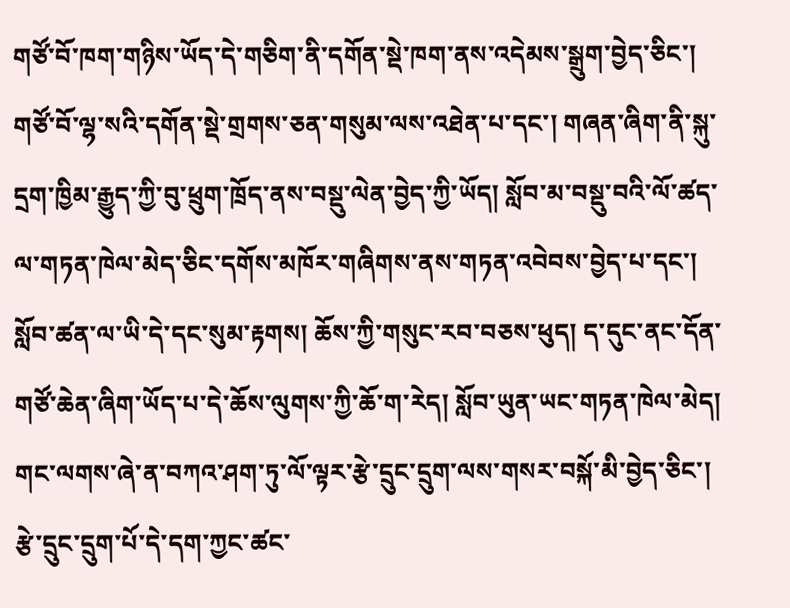གཙོ་བོ་ཁག་གཉིས་ཡོད་དེ་གཅིག་ནི་དགོན་སྡེ་ཁག་ནས་འདེམས་སྒྲུག་བྱེད་ཅིང་། གཙོ་བོ་ལྷ་སའི་དགོན་སྡེ་གྲགས་ཅན་གསུམ་ལས་འཐེན་པ་དང་། གཞན་ཞིག་ནི་སྐུ་དྲག་ཁྱིམ་རྒྱུད་ཀྱི་བུ་ཕྲུག་ཁྲོད་ནས་བསྡུ་ལེན་བྱེད་ཀྱི་ཡོད། སློབ་མ་བསྡུ་བའི་ལོ་ཚད་ལ་གཏན་ཁེལ་མེད་ཅིང་དགོས་མཁོར་གཞིགས་ནས་གཏན་འབེབས་བྱེད་པ་དང་། སློབ་ཚན་ལ་ཡི་དེ་དང་སུམ་རྟགས། ཆོས་ཀྱི་གསུང་རབ་བཅས་ཕུད། ད་དུང་ནང་དོན་གཙོ་ཆེན་ཞིག་ཡོད་པ་དེ་ཆོས་ལུགས་ཀྱི་ཆོ་ག་རེད། སློབ་ཡུན་ཡང་གཏན་ཁེལ་མེད། གང་ལགས་ཞེ་ན་བཀའ་ཤག་ཏུ་ལོ་ལྟར་རྩེ་དྲུང་དྲུག་ལས་གསར་བསྐོ་མི་བྱེད་ཅིང་། རྩེ་དྲུང་དྲུག་པོ་དེ་དག་ཀྱང་ཚང་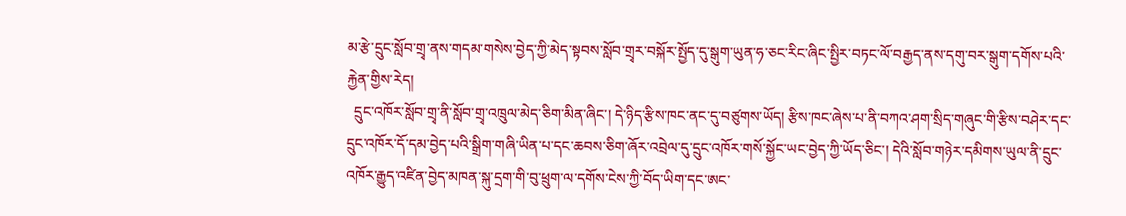མ་རྩེ་དྲུང་སློབ་གྲྭ་ནས་གདམ་གསེས་བྱེད་ཀྱི་མེད་སྟབས་སློབ་གྲྭར་བསྐོར་སྤྱོད་དུ་སྒུག་ཡུན་ཧ་ཅང་རིང་ཞིང་སྤྱིར་བཏང་ལོ་བརྒྱད་ནས་དགུ་བར་སྒུག་དགོས་པའི་རྐྱེན་གྱིས་རེད།
  དྲུང་འཁོར་སློབ་གྲྭ་ནི་སློབ་གྲྭ་འཁྲུལ་མེད་ཅིག་མིན་ཞིང་། དེ་ཉིད་རྩིས་ཁང་ནང་དུ་བཙུགས་ཡོད། རྩིས་ཁང་ཞེས་པ་ནི་བཀའ་ཤག་སྲིད་གཞུང་གི་རྩིས་བཤེར་དང་དྲུང་འཁོར་དོ་དམ་བྱེད་པའི་སྒྲིག་གཞི་ཡིན་པ་དང་ཆབས་ཅིག་ཞོར་འབྲེལ་དུ་དྲུང་འཁོར་གསོ་སྐྱོང་ཡང་བྱེད་ཀྱི་ཡོད་ཅིང་། དེའི་སློབ་གཉེར་དམིགས་ཡུལ་ནི་དྲུང་འཁོར་རྒྱུད་འཛིན་བྱེད་མཁན་སྐུ་དྲག་གི་བུ་ཕྲུག་ལ་དགོས་ངེས་ཀྱི་བོད་ཡིག་དང་ཨང་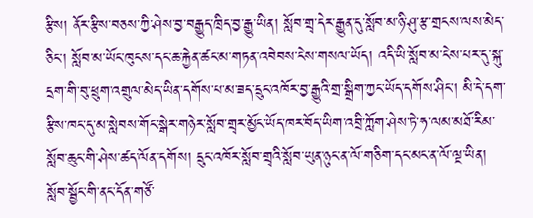རྩིས། ནོར་རྩིས་བཅས་ཀྱི་ཤེས་བྱ་བརྒྱུད་ཁྲིད་བྱ་རྒྱུ་ཡིན། སློབ་གྲྭ་དེར་རྒྱུན་དུ་སློབ་མ་ཉི་ཤུ་རྩ་གྲངས་ལས་མེད་ཅིང་། སློབ་མ་ཡོང་ཁུངས་དང་ཆ་རྐྱེན་ཚང་མ་གཏན་འབེབས་ངེས་གསལ་ཡོད། འདི་ཡི་སློབ་མ་ངེས་པར་དུ་སྐུ་དྲག་གི་བུ་ཕྲུག་འགྲུལ་མེད་ཡིན་དགོས་པ་མ་ཟད་དྲུང་འཁོར་བྱ་རྒྱུའི་གྲ་སྒྲིག་ཀྱང་ཡོད་དགོས་ཤིང་། མི་དེ་དག་རྩིས་ཁང་དུ་མ་སླེབས་གོང་སྒེར་གཉེར་སློབ་གྲྭར་མྱོང་ཡོད་ཁར་བོད་ཡིག་འབྲི་ཀློག་ཤེས་ཏེ་ཧ་ལམ་མཐོ་རིམ་སློབ་ཆུང་གི་ཤེས་ཚད་ལོན་དགོས། དྲུང་འཁོར་སློབ་གྲྭའི་སློབ་ཡུན་ཉུང་ན་ལོ་གཅིག་དང་མང་ན་ལོ་ལྔ་ཡིན། སློབ་སྦྱོང་གི་ནང་དོན་གཙོ་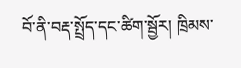བོ་ནི་བརྡ་སྤྲོད་དང་ཚིག་སྦྱོར། ཁྲིམས་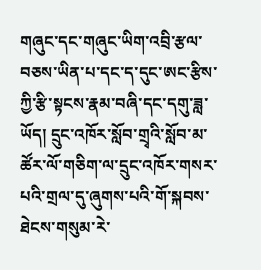གཞུང་དང་གཞུང་ཡིག་འབྲི་རྩལ་བཅས་ཡིན་པ་དང་ད་དུང་ཨང་རྩིས་ཀྱི་རྩི་སྟངས་རྣམ་བཞི་དང་དགུ་ཟླ་ཡོད། དྲུང་འཁོར་སློབ་གྲྭའི་སློབ་མ་ཚོར་ལོ་གཅིག་ལ་དྲུང་འཁོར་གསར་པའི་གྲལ་དུ་ཞུགས་པའི་གོ་སྐབས་ཐེངས་གསུམ་རེ་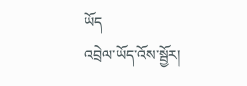ཡོད
འབྲེལ་ཡོད་འོས་སྦྱོར།